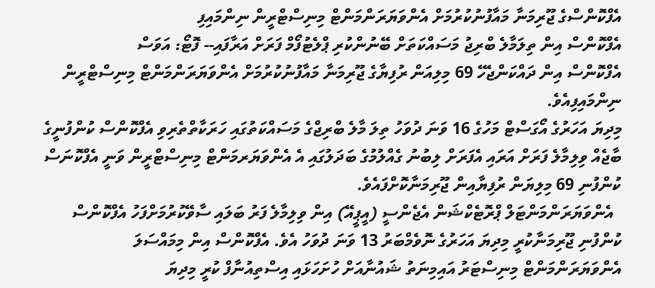އެފްކޮންސްގެ ޖޫރިމަނާ މައާފުނުކުރުމަށް އެންވަޔަރަންމަންޓް މިނިސްޓްރީން ނިންމައިފި
އެފްކޮންސް އިން ތިލަމާލެ ބްރިޖު މަސައްކަތަށް ބޭނުންކުރި ޕްލެޓުފޯމް ފަރަށް އަރާފައި-- ފޮޓޯ: އަވަސް
އެފްކޮންސް އިން ދައްކަންޖެހޭ 69 މިލިއަން ރުފިޔާގެ ޖޫރިމަނާ މައާފުނުކުރުމަށް އެންވަޔަރަންމަންޓް މިނިސްޓްރީން ނިންމައިފިއެވެ.
މިދިޔަ އަހަރުގެ އޯގަސްޓް މަހުގެ 16 ވަނަ ދުވަހު ތިލަ މާލެ ބްރިޖްގެ މަސައްކަތުގައި ހަރަކާތްތެރިވި އެފްކޮންސް ކުންފުނީގެ ބާޖެއް ވިލިމާލެ ފަރަށް އަރައި އެފަރަށް ލިބުނު ގެއްލުމުގެ ބަދަލުގައި އެ އެންވަޔަރމަންޓް މިނިސްޓްރީން ވަނީ އެފްކޮނަސް ކުންފުނި 69 މިލިޔަން ރުފިޔާއިން ޖޫރިމަނާކޮށްފައެވެ.
  އެންވަޔަރަންމަންޓަލް ޕްރޮޓެކްޝަން އެޖެންސީ (އީޕީއޭ) އިން ވިލިމާލެ ފަރު ބަލައި ސާވޭކުރުމަށްފަހު އެފްކޮންސް ކުންފުނި ޖޫރިމަނާކުރީ މިދިޔަ އަހަރުގެ ނޮވެމްބަރު 13 ވަނަ ދުވަހު އެވެ. އެފްކޮންސް އިން މިމައްސަލަ އެންވަޔަރަންމަންޓް މިނިސްޓަރު އައިމިނަތު ޝައުނާއަށް ހުށަހަޅައި އިސްތިއުނާފް ކުރީ މިދިޔަ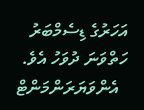އަހަރުގެ ޑިސެމްބަރު ހަތްވަނަ ދުވަހު އެވެ.
  އެންވަޔަރަންމަންޓް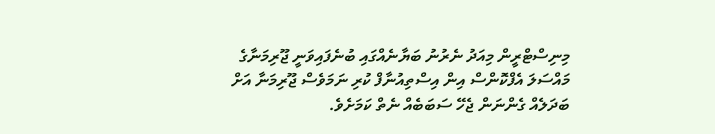މިނިސްޓްރީން މިއަދު ނެރުނު ބަޔާނެއްގައި ބުނެފައިވަނީ ޖޫރިމަނާގެ މައްސަލަ އެފްކޮންސް އިން އިސްތިއުނާފް ކުރި ނަމަވެސް ޖޫރިމަނާ އަށް ބަދަލެއް ގެންނަން ޖެހޭ ސަބަބެއް ނެތް ކަމަށެވެ.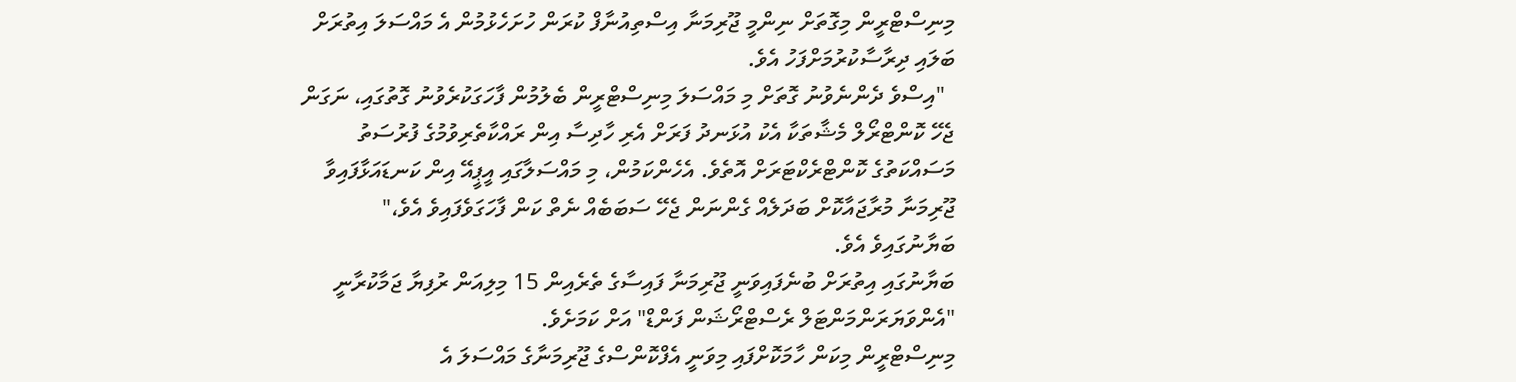މިނިސްޓްރީން މިގޮތަށް ނިންމީ ޖޫރިމަނާ އިސްތިއުނާފް ކުރަން ހުށަހެޅުމުން އެ މައްސަލަ އިތުރަށް ބަލައި ދިރާސާކުރުމަށްފަހު އެވެ.
  "އިސްވެ ދެންނެވުނު ގޮތަށް މި މައްސަލަ މިނިސްޓްރީން ބެލުމުން ފާހަގަކުރެވުނު ގޮތުގައި، ނަގަން ޖެހޭ ކޮންޓްރޯލް މެޝާތަކާ އެކު އުޅަނދު ފަރަށް އެރި ހާދިސާ އިން ރައްކާތެރިވުމުގެ ފުރުސަތު މަސައްކަތުގެ ކޮންޓްރެކްޓަރަށް އޮތެވެ. އެހެންކަމުން، މި މައްސަލާގައި އީޕީއޭ އިން ކަނޑައަޅާފައިވާ ޖޫރިމަނާ މުރާޖައާކޮށް ބަދަލެއް ގެންނަން ޖެހޭ ސަބަބެއް ނެތް ކަން ފާހަގަވެފައިވެ އެވެ،"
ބަޔާނުގައިވެ އެވެ.
ބަޔާނުގައި އިތުރަށް ބުނެފައިވަނީ ޖޫރިމަނާ ފައިސާގެ ތެރެއިން 15 މިލިއަން ރުފިޔާ ޖަމާކުރާނީ "އެންވަޔަރަންމަންޓަލް ރެސްޓްރޯޝަން ފަންޑް" އަށް ކަމަށެވެ.
މިނިސްޓްރީން މިކަން ހާމަކޮށްފައި މިވަނީ އެފްކޮންސްގެ ޖޫރިމަނާގެ މައްސަލަ އެ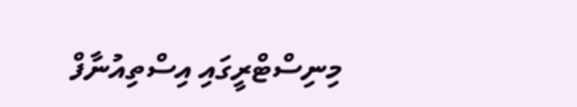މިނިސްޓްރީގައި އިސްތިއުނާފް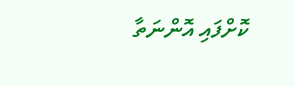ކޮށްފައި އޮންނަތާ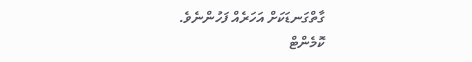ގާތްގަނޑަކަށް އަހަރެއް ފަހުންނެވެ.
ކޮމެންޓް